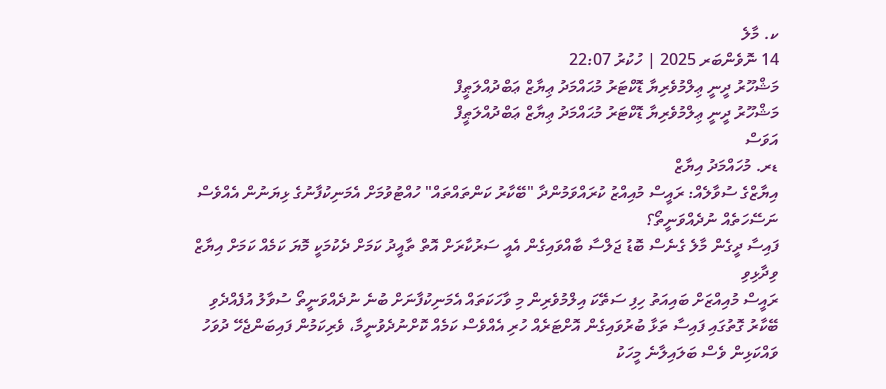ކ. މާލެ
14 ނޮވެންބަރ 2025 | ހުކުރު 22:07
މަޝްހޫރު ދީނީ ޢިލްމުވެރިޔާ ޑޮކްޓަރު މުޙައްމަދު ޢިޔާޒް ޢަބްދުއްލަޠީފް
މަޝްހޫރު ދީނީ ޢިލްމުވެރިޔާ ޑޮކްޓަރު މުޙައްމަދު ޢިޔާޒް ޢަބްދުއްލަޠީފް
އަވަސް
ޑރ. މުހައްމަދު އިޔާޒް
އިޔާޒްގެ ސުވާލެއް: ރައީސް މުއިއްޒު ކުރައްވަމުންދާ "ބޭކާރު ކަންތައްތައް" ހުއްޓުވުމަށް އެމަނިކުފާނުގެ ޅިޔަނުން އެއްވެސް ނަސޭހަތެއް ނުދެއްވަނީތޯ؟
ފައިސާ ދީގެން މާލެ ގެނެސް ބޮޑު ޖަލްސާ ބާއްވައިގެން އެއީ ސަރުކާރަށް އޮތް ތާއީދު ކަމަށް ދެކުމަކީ މޮޔަ ކަމެއް ކަމަށް އިޔާޒް ވިދާޅިވި
ރައީސް މުއިއްޒަށް ބައިއަތު ހިފި ސަތޭކަ އިލްމުވެރިން މި ވާހަކަތައް އެމަނިކުފާނަށް ބުނެ ނުދެއްވަނީތޯ ސުވާލު އުފެއްދެވި
ބޭކާރު ގޮތުގައި ފައިސާ ތަޅާ ބުރުވައިގެން އޮށްޓަރެއް ހުރި އެއްވެސް ކަމެއް ކޮށްނުދެވުނީމާ، ވެރިކަމުން ފައިބަންޖެހޭ ދުވަހު ވައްކަޅިން ވެސް ބަލައިލާނެ މީހަކު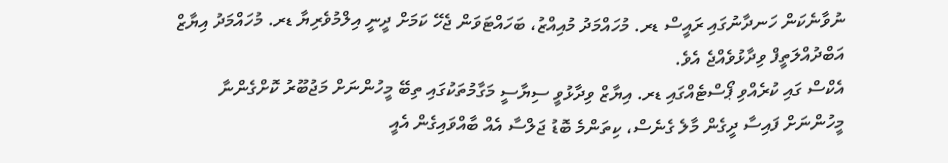ނުވާނެކަން ހަނދާނުގައި ރައީސް ޑރ. މުހައްމަދު މުއިއްޒު، ބަހައްޓަވަން ޖެހޭ ކަމަށް ދީނީ އިލްމުވެރިޔާ ޑރ. މުހައްމަދު އިޔާޒް އަބްދުއްލަތީފް ވިދާޅުވެއްޖެ އެވެ.
އެކްސް ގައި ކުރެއްވި ޕޯސްޓެއްގައި ޑރ. އިޔާޒް ވިދާޅުވީ ސިޔާސީ މަގާމުތަކުގައި ތިބޭ މީހުންނަށް މަޖުބޫރު ކޮށްގެންނާ މީހުންނަށް ފައިސާ ދީގެން މާލެ ގެނެސް، ކިތަންމެ ބޮޑު ޖަލްސާ އެއް ބާއްވައިގެން އެއީ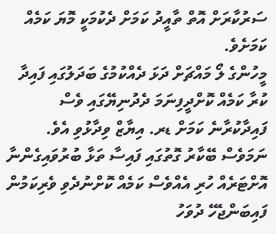ސަރުކާރަށް އޮތް ތާއީދު ކަމަށް ދެކުމަކީ މޮޔަ ކަމެއް ކަމަށެވެ.
މީހުންގެ ލޯ މައްޗަށް ދަޅަ ދެއްކުމުގެ ބަދަލުގައި ފައިދާ ކުރާ ކަމެއް ކޮށްދީފިނަމަ ދެދުނިޔޭގައި ވެސް ފައިދާކުރާނެ ކަމަށް ޑރ. އިޔާޒް ވިދާޅުވި އެވެ.
ނަމަވެސް ބޭކާރު ގޮތުގައި ފައިސާ ތަޅާ ބުރުވައިގެންނާ އޮށްޓަރެއް ހުރި އެއްވެސް ކަމެއް ކޮށްނުދެވި ވެރިކަމުން ފައިބަންޖެހޭ ދުވަހު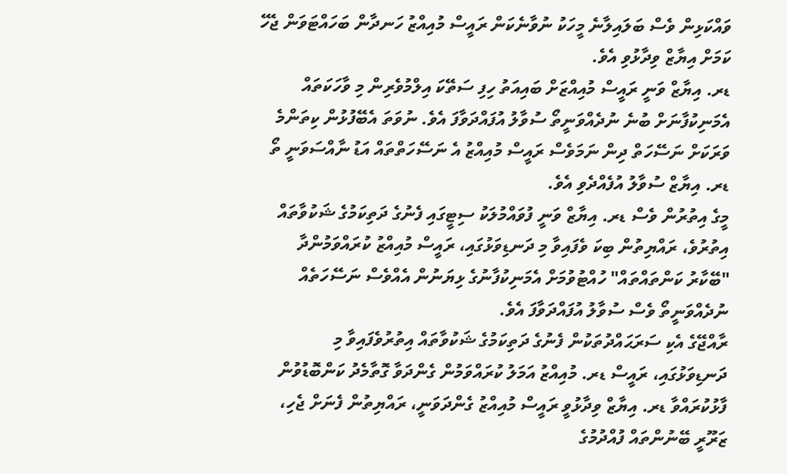ވައްކަޅިން ވެސް ބަލައިލާނެ މީހަކު ނުވާނެކަން ރައީސް މުއިއްޒު ހަނދާން ބަހައްޓަވަން ޖެހޭ ކަމަށް އިޔާޒް ވިދާޅުވި އެވެ.
ޑރ. އިޔާޒް ވަނީ ރައީސް މުއިއްޒަށް ބައިއަތު ހިފި ސަތޭކަ އިލްމުވެރިން މި ވާހަކަތައް އެމަނިކުފާނަށް ބުނެ ނުދެއްވަނީތޯ ސުވާލު އުފައްދަވާފަ އެވެ. ނުވަތަ އެބޭފުޅުން ކިތަންމެ ވަރަކަށް ނަސޭހަތް ދިން ނަމަވެސް ރައީސް މުއިއްޒު އެ ނަސޭހަތްތައް އަޑު ނާއްސަވަނީ ތޯ ޑރ. އިޔާޒް ސުވާލު އުފެއްދެވި އެވެ.
މީގެ އިތުރުން ވެސް ޑރ. އިޔާޒް ވަނީ ފުވައްމުލަކު ސިޓީގައި ފެނުގެ ދަތިކަމުގެ ޝަކުވާތައް އިތުރުވެ، ރައްޔިތުން ބިކަ ވެފައިވާ މި ދަނޑިވަޅުގައި، ރައީސް މުއިއްޒު ކުރައްވަމުންދާ "ބޭކާރު ކަންތައްތައް" ހުއްޓުވުމަށް އެމަނިކުފާނުގެ ޅިޔަނުން އެއްވެސް ނަސޭހަތެއް ނުދެއްވަނީތޯ ވެސް ސުވާލު އުފައްދަވާފަ އެވެ.
ރާއްޖޭގެ އެކި ސަރަޙައްދުތަކުން ފެނުގެ ދަތިކަމުގެ ޝަކުވާތައް އިތުރުވެފައިވާ މި ދަނޑިވަޅުގައި، ރައީސް ޑރ. މުއިއްޒު އަމަލު ކުރައްވަމުން ގެންދަވާ ގޮތާމެދު ކަންބޮޑުވުން ފާޅުކުރައްވާ ޑރ. އިޔާޒް ވިދާޅުވީ ރައީސް މުއިއްޒު ގެންދަވަނީ، ރައްޔިތުން ފެނަށް ޖެހި، ޒަރޫރީ ބޭނުންތައް ފުއްދުމުގެ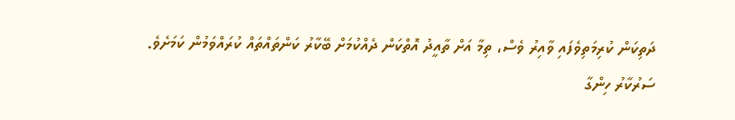ދަތިކަން ކުރިމަތިވެފައި ވާއިރު ވެސް، ތިމާ އަށް ތާއީދު އޮތްކަން ދެއްކުމަށް ބޭކާރު ކަންތައްތައް ކުރައްވަމުން ކަމަށެވެ.
ސަރުކާރު ހިންގާ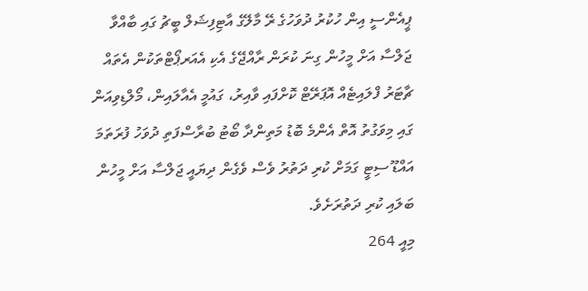ޕީއެންސީ އިން ހުކުރު ދުވަހުގެ ރޭ މާލޭގެ އާޓިފިޝަލް ބީޗު ގައި ބާއްވާ ޖަލްސާ އަށް މީހުން ގިނަ ކުރަން ރާއްޖޭގެ އެކި އެއަރޕޯޓްތަކުން އެތައް ޗާޓަރު ފްލައިޓެއް އޮޕަރޭޓް ކޮށްފައި ވާއިރު، ގައުމީ އެއާލައިން، މޯލްޑިވިއަން ގައި މިވަގުތު އޮތް އެންމެ ބޮޑު މަތިންދާ ބޯޓު ބުރާސްފަތި ދުވަހު ފުރަތަމަ އައްޑޫ ސިޓީ ގަމަށް ކުރި ދަތުރު ވެސް ވެގެން ދިޔައީ ޖަލްސާ އަށް މީހުން ބަލައި ކުރި ދަތުރަށެވެ.
މިއީ 264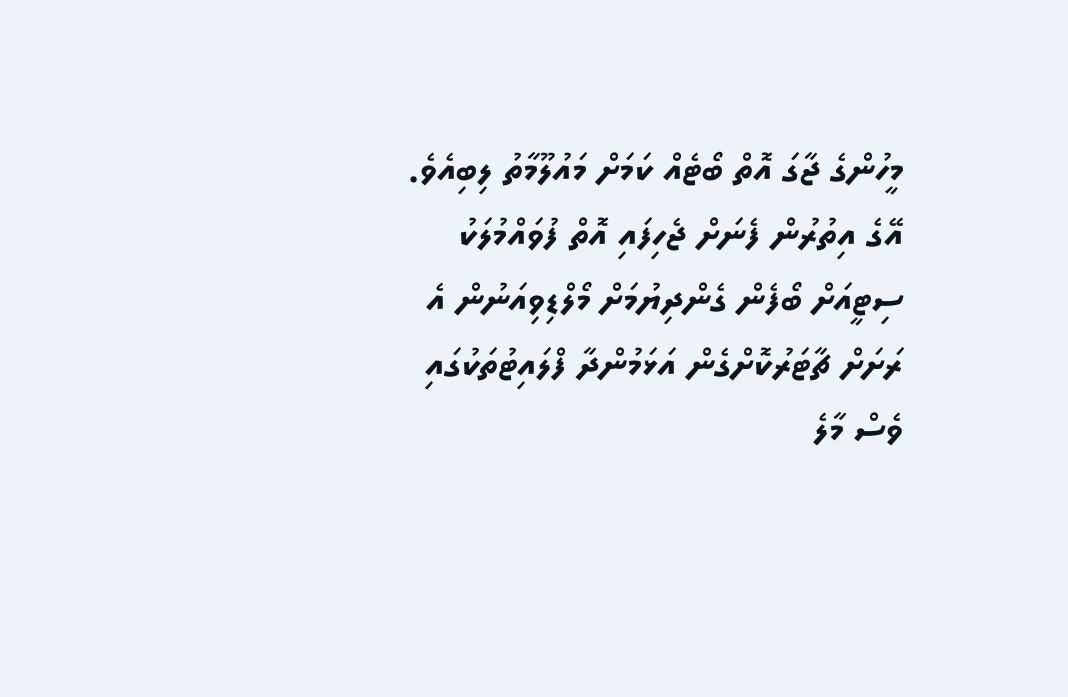މީހުންގެ ޖާގަ އޮތް ބޯޓެއް ކަމަށް މައުލޫމާތު ލިބިއެވެ. އޭގެ އިތުރުން ފެނަށް ޖެހިފައި އޮތް ފުވައްމުލަކު ސިޓީއަށް ބޯފެން ގެންދިޔުމަށް މޯލްޑިވިއަނުން އެ ރަށަށް ޗާޓަރުކޮށްގެން އަޅަމުންދާ ފްލައިޓުތަކުގައި ވެސް މާލެ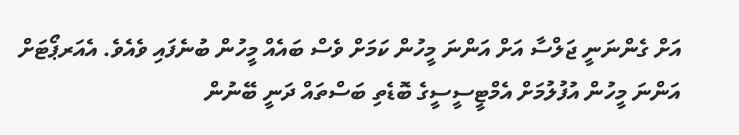އަށް ގެންނަނީ ޖަލްސާ އަށް އަންނަ މީހުން ކަމަށް ވެސް ބައެއް މީހުން ބުނެފައި ވެއެވެ. އެއަރޕޯޓަށް އަންނަ މީހުން އުފުލުމަށް އެމްޓީސީސީގެ ބޮޑެތި ބަސްތައް ދަނީ ބޭނުން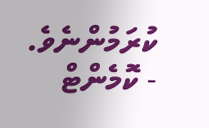ކުރަމުންނެވެ.
- ކޮމެންޓް